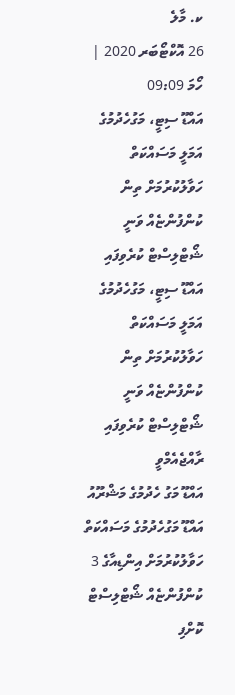ކ. މާލެ
26 އޮކްޓޯބަރ 2020 | ހޯމަ 09:09
އައްޑޫ ސިޓީ، މަގުހެދުމުގެ އަމަލީ މަސައްކަތް ހަވާލުކުރުމަށް ތިން ކުންފުންޏެއް ވަނީ ޝޯޓްލިސްޓް ކުރެވިފައި
އައްޑޫ ސިޓީ، މަގުހެދުމުގެ އަމަލީ މަސައްކަތް ހަވާލުކުރުމަށް ތިން ކުންފުންޏެއް ވަނީ ޝޯޓްލިސްޓް ކުރެވިފައި
ރާއްޖެއެމްވީ
އައްޑޫ މަގު ހެދުމުގެ މަޝްރޫއު
އައްޑޫ މަގުހެދުމުގެ މަސައްކަތް ހަވާލުކުރުމަށް އިންޑިއާގެ 3 ކުންފުންޏެއް ޝޯޓްލިސްޓް ކޮށްފި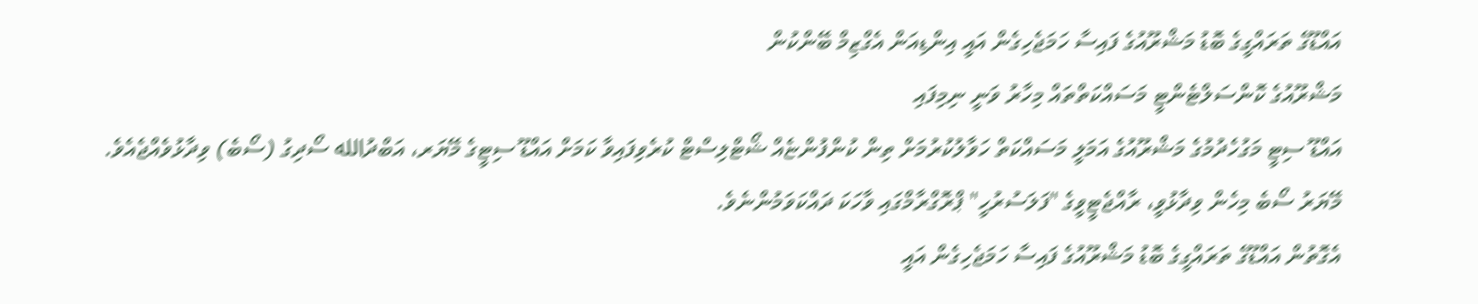އައްޑޫގެ ތަރައްގީގެ ބޮޑު މަޝްރޫއުގެ ފައިސާ ހަމަޖެހިގެން އައީ އިންޑިއަން އެގްޒިމް ބޭންކުން
މަޝްރޫއުގެ ކޮންސަލްޓެންޓީ މަސައްކަތްތައް މިހާރު ވަނީ ނިމިފައި
އައްޑޫ ސިޓީ މަގުހެދުމުގެ މަޝްރޫއުގެ އަމަލީ މަސައްކަތް ހަވާލުކުރުމަށް ތިން ކުންފުންޏެއް ޝޯޓްލިސްޓް ކުރެވިފައިވާ ކަމަށް އައްޑޫ ސިޓީގެ މޭޔަރ، އަބްދުالله ސޯދިގު (ސޯބެ) ވިދާޅުވެއްޖެއެވެ.
މޭޔަރު ސޯބެ މިހެން ވިދާޅުވީ، ރާއްޖެޓީވީގެ "ފަލަސުރުހީ" ޕްރޮގްރާމްގައި ވާހަކަ ދައްކަވަމުންނެވެ.
އެގޮތުން އައްޑޫގެ ތަރައްގީގެ ބޮޑު މަޝްރޫއުގެ ފައިސާ ހަމަޖެހިގެން އައީ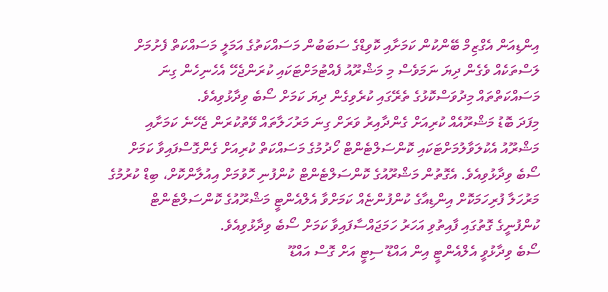އިންޑިއަން އެގްޒިމް ބޭންކުން ކަމަށާއި ކޮވިޑްގެ ސަބަބުން މަސައްކަތުގެ އަމަލީ މަސައްކަތް ފެށުމަށް ލަސްތަކެއް ވެގެން ދިޔަ ނަމަވެސް މި މަޝްރޫއު ފެއްޓުމަށްޓަކައި ކުރަންޖެހޭ އެހެނިހެން ގިނަ މަސައްކަތްތައް މިދުވަސްކޮޅުގެ ތެރޭގައި ކުރެވިގެން ދިޔަ ކަމަށް ސޯބެ ވިދާޅުވިއެވެ.
މިފަދަ ބޮޑު މަޝްރޫއެއް ކުރިއަށް ގެންދާއިރު ވަރަށް ގިނަ މަރުހަލާތައް ވޭތުކުރަން ޖެހޭނެ ކަމަށާއި މަޝްރޫއު އެކުލަވާލުމަށްޓަކައި ކޮންސަލްޓެންޓް ހޯދުމުގެ މަސައްކަތް ކުރިއަށް ގެންގޮސްފައިވާ ކަމަށް ސޯބެ ވިދާޅުވިއެވެ. އެގޮތުން މަޝްރޫއުގެ ކޮންސަލްޓެންޓް ކުންފުނި ހޮވުމަށް އިއުލާންކޮށް، ބިޑް ކުރުމުގެ މަރުހަލާ ފުރިހަމަކޮށް އިންޑިއާގެ ކުންފުންޏެއް ކަމަށްވާ އެލްއެންޓީ މަޝްރޫއުގެ ކޮންސަލްޓެންޓް ކުންފުނީގެ ގޮތުގައި ފާއިތުވި އަހަރު ހަމަޖައްސާފައިވާ ކަމަށް ސޯބެ ވިދާޅުވިއެވެ.
ސޯބެ ވިދާޅުވީ އެލްއެންޓީ އިން އައްޑޫ ސިޓީ އަށް ގޮސް އައްޑޫ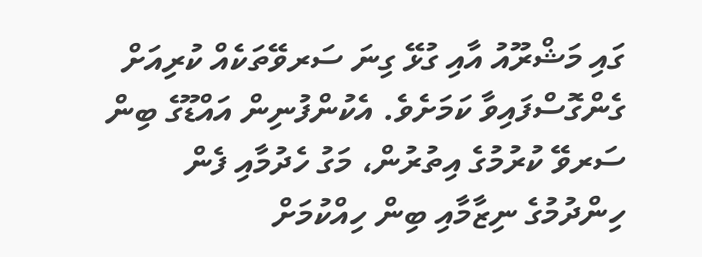ގައި މަޝްރޫއު އާއި ގުޅޭ ގިނަ ސަރވޭތަކެއް ކުރިއަށް ގެންގޮސްފައިވާ ކަމަށެވެ. އެކުންފުނިން އައްޑޫގެ ބިން ސަރވޭ ކުރުމުގެ އިތުރުން، މަގު ހެދުމާއި ފެން ހިންދުމުގެ ނިޒާމާއި ބިން ހިއްކުމަށް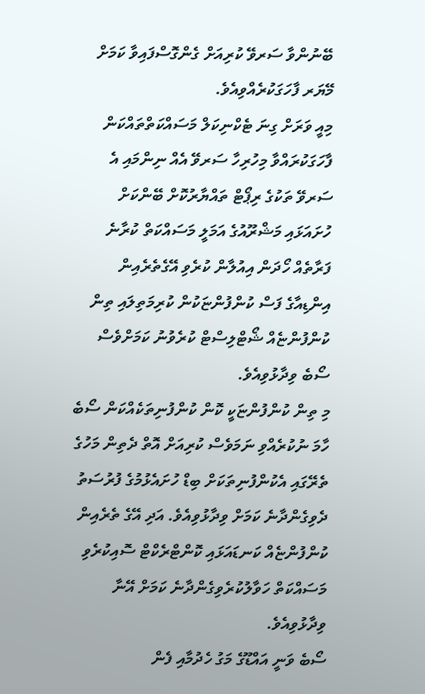ބޭނުންވާ ސަރވޭ ކުރިއަށް ގެންގޮސްފައިވާ ކަމަށް މޭޔަރ ފާހަގަކުރެއްވިއެވެ.
މިއީ ވަރަށް ގިނަ ޓެކްނިކަލް މަސައްކަތްތައްކަން ފާހަގަކުރައްވާ މިހުރިހާ ސަރވޭ އެއް ނިންމައި އެ ސަރވޭ ތަކުގެ ރިޕޯޓް ތައްޔާރުކޮށް ބޭންކަށް ހުށައަޅައި މަޝްރޫއުގެ އަމަލީ މަސައްކަތް ކުރާނެ ފަރާތެއް ހޯދަން އިއުލާން ކުރެވި އޭގެތެރެއިން އިންޑިއާގެ ފަސް ކުންފުންޏަކުން ކުރިމަތިލައި ތިން ކުންފުންޏެއް ޝޯޓްލިސްޓް ކުރެވުނު ކަމަށްވެސް ސޯބެ ވިދާޅުވިއެވެ.
މި ތިން ކުންފުންޏަކީ ކޮން ކުންފުނިތަކެއްކަން ސޯބެ ހާމަ ނުކުރެއްވި ނަމަވެސް ކުރިއަށް އޮތް ދެތިން މަހުގެ ތެރޭގައި އެކުންފުނިތަކަށް ބިޑް ހުށައެޅުމުގެ ފުރުސަތު ދެވިގެންދާނެ ކަމަށް ވިދާޅުވިއެވެ. އަދި އޭގެ ތެރެއިން ކުންފުންޏެއް ކަނޑައަޅައި ކޮންޓްރެކްޓް ސޮއިކުރެވި މަސައްކަތް ހަވާލުކުރެވިގެންދާނެ ކަމަށް އޭނާ ވިދާޅުވިއެވެ.
ސޯބެ ވަނީ އައްޑޫގެ މަގު ހެދުމާއި ފެން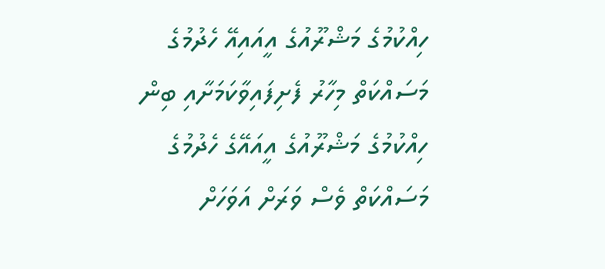ހިއްކުމުގެ މަޝްރޫއުގެ އީއައިއޭ ހެދުމުގެ މަސައްކަތް މިހާރު ފެށިފައިވާކަމަށާއި ބިން ހިއްކުމުގެ މަޝްރޫއުގެ އީއައޭގެ ހެދުމުގެ މަސައްކަތް ވެސް ވަރަށް އަވަހަށް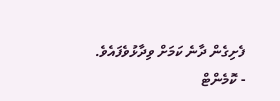ފެށިގެން ދާނެ ކަމަށް ވިދާޅުވެފައެވެ.
- ކޮމެންޓް